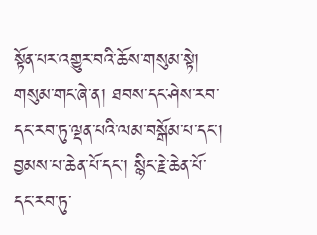སྟོན་པར་འགྱུར་བའི་ཆོས་གསུམ་སྟེ། གསུམ་གང་ཞེ་ན། ཐབས་དང་ཤེས་རབ་དང་རབ་ཏུ་ལྡན་པའི་ལམ་བསྒོམ་པ་དང་། བྱམས་པ་ཆེན་པོ་དང་། སྙིང་རྗེ་ཆེན་པོ་དང་རབ་ཏུ་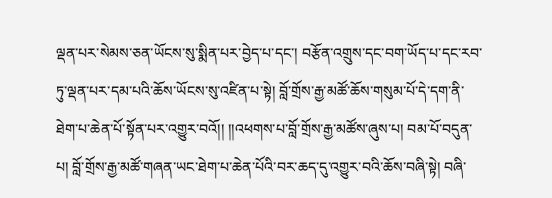ལྡན་པར་སེམས་ཅན་ཡོངས་སུ་སྨིན་པར་བྱེད་པ་དང་། བརྩོན་འགྲུས་དང་བག་ཡོད་པ་དང་རབ་ཏུ་ལྡན་པར་དམ་པའི་ཆོས་ཡོངས་སུ་འཛིན་པ་སྟེ། བློ་གྲོས་རྒྱ་མཚོ་ཆོས་གསུམ་པོ་དེ་དག་ནི་ཐེག་པ་ཆེན་པོ་སྟོན་པར་འགྱུར་བའོ།། །།འཕགས་པ་བློ་གྲོས་རྒྱ་མཚོས་ཞུས་པ། བམ་པོ་བདུན་པ། བློ་གྲོས་རྒྱ་མཚོ་གཞན་ཡང་ཐེག་པ་ཆེན་པོའི་བར་ཆད་དུ་འགྱུར་བའི་ཆོས་བཞི་སྟེ། བཞི་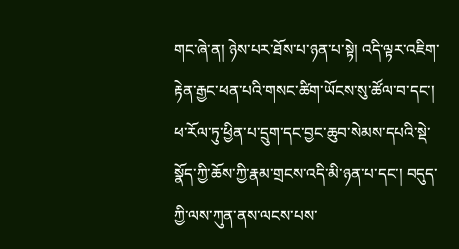གང་ཞེ་ན། ཉེས་པར་ཐོས་པ་ཉན་པ་སྟེ། འདི་ལྟར་འཇིག་རྟེན་རྒྱང་ཕན་པའི་གསང་ཚིག་ཡོངས་སུ་ཚོལ་བ་དང་། ཕ་རོལ་ཏུ་ཕྱིན་པ་དྲུག་དང་བྱང་ཆུབ་སེམས་དཔའི་སྡེ་སྣོད་ཀྱི་ཆོས་ཀྱི་རྣམ་གྲངས་འདི་མི་ཉན་པ་དང་། བདུད་ཀྱི་ལས་ཀུན་ནས་ལངས་པས་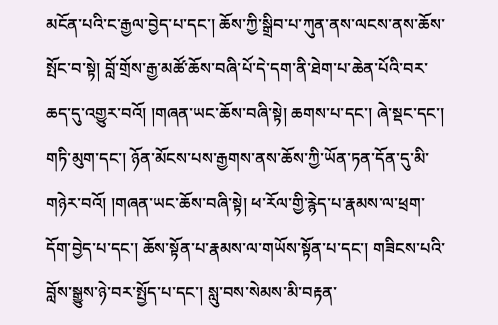མངོན་པའི་ང་རྒྱལ་བྱེད་པ་དང་། ཆོས་ཀྱི་སྒྲིབ་པ་ཀུན་ནས་ལངས་ནས་ཆོས་སྤོང་བ་སྟེ། བློ་གྲོས་རྒྱ་མཚོ་ཆོས་བཞི་པོ་དེ་དག་ནི་ཐེག་པ་ཆེན་པོའི་བར་ཆད་དུ་འགྱུར་བའོ། །གཞན་ཡང་ཆོས་བཞི་སྟེ། ཆགས་པ་དང་། ཞེ་སྡང་དང་། གཏི་མུག་དང་། ཉོན་མོངས་པས་རྒྱགས་ནས་ཆོས་ཀྱི་ཡོན་ཏན་དོན་དུ་མི་གཉེར་བའོ། །གཞན་ཡང་ཆོས་བཞི་སྟེ། ཕ་རོལ་གྱི་རྙེད་པ་རྣམས་ལ་ཕྲག་དོག་བྱེད་པ་དང་། ཆོས་སྟོན་པ་རྣམས་ལ་གཡོས་སྟོན་པ་དང་། གཟིངས་པའི་བློས་སྒྱུས་ཉེ་བར་སྤྱོད་པ་དང་། སླུ་བས་སེམས་མི་བརྟན་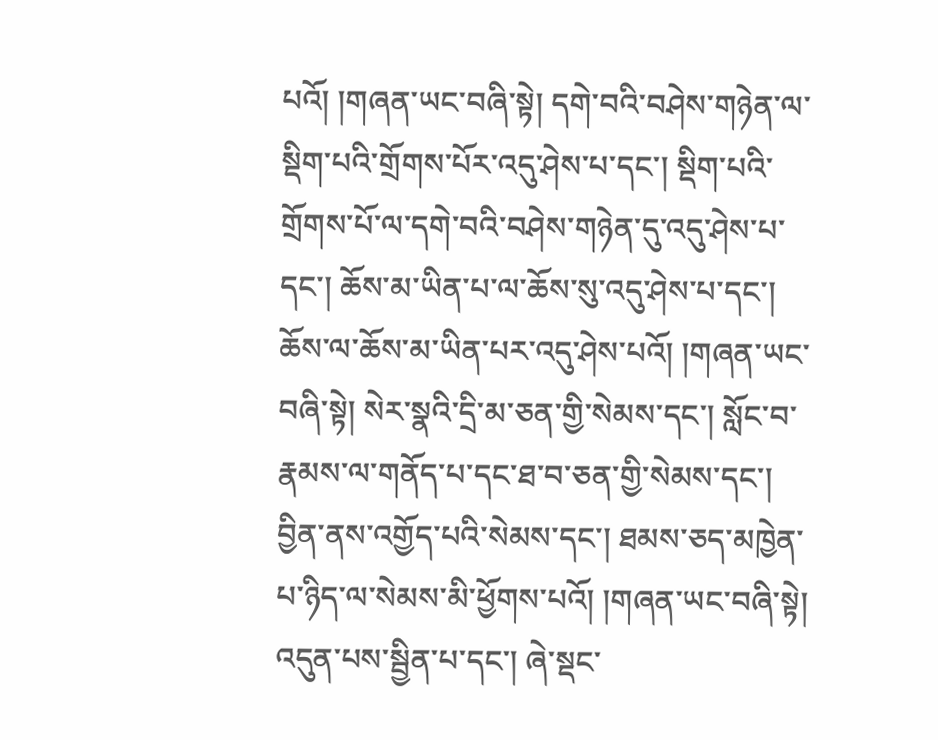པའོ། །གཞན་ཡང་བཞི་སྟེ། དགེ་བའི་བཤེས་གཉེན་ལ་སྡིག་པའི་གྲོགས་པོར་འདུ་ཤེས་པ་དང་། སྡིག་པའི་གྲོགས་པོ་ལ་དགེ་བའི་བཤེས་གཉེན་དུ་འདུ་ཤེས་པ་དང་། ཆོས་མ་ཡིན་པ་ལ་ཆོས་སུ་འདུ་ཤེས་པ་དང་། ཆོས་ལ་ཆོས་མ་ཡིན་པར་འདུ་ཤེས་པའོ། །གཞན་ཡང་བཞི་སྟེ། སེར་སྣའི་དྲི་མ་ཅན་གྱི་སེམས་དང་། སློང་བ་རྣམས་ལ་གནོད་པ་དང་ཐ་བ་ཅན་གྱི་སེམས་དང་། བྱིན་ནས་འགྱོད་པའི་སེམས་དང་། ཐམས་ཅད་མཁྱེན་པ་ཉིད་ལ་སེམས་མི་ཕྱོགས་པའོ། །གཞན་ཡང་བཞི་སྟེ། འདུན་པས་སྦྱིན་པ་དང་། ཞེ་སྡང་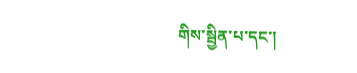གིས་སྦྱིན་པ་དང་།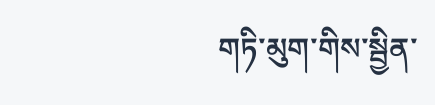གཏི་མུག་གིས་སྦྱིན་